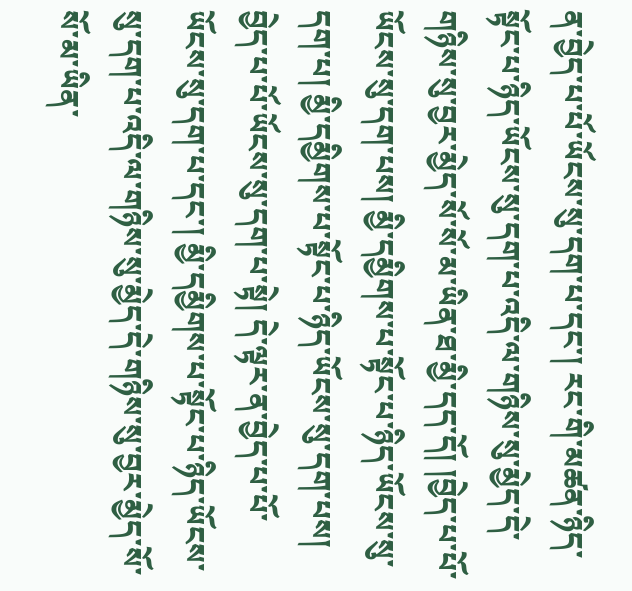ན་བྱེད་པ་པོ་ཡོངས་སུ་དག་པ་དང་། རང་གི་མཚན་ཉིད་སྟོང་པ་ཉིད་ཡོངས་སུ་དག་པ་འདི་ལ་གཉིས་སུ་མྱེད་དེ་གཉིས་སུ་བྱར་མྱེད་སོ་སོ་མ་ཡིན་ཐ་མྱི་དད་དོ། །བྱེད་པ་པོ་ཡོངས་སུ་དག་པས། མྱི་དམྱིགས་པ་སྟོང་པ་ཉིད་ཡོངས་སུ་དག་པ། མྱི་དམྱིགས་པ་སྟོང་པ་ཉིད་ཡོངས་སུ་དག་པས། བྱེད་པ་པོ་ཡོངས་སུ་དག་པ་སྟེ། དེ་ལྟར་ན་བྱེད་པ་པོ་ཡོངས་སུ་དག་པ་དང་། མྱི་དམྱིགས་པ་སྟོང་པ་ཉིད་ཡོངས་སུ་དག་པ་འདི་ལ་གཉིས་སུ་མྱེད་དེ་གཉིས་སུ་བྱར་མྱེད་སོ་སོ་མ་ཡིན་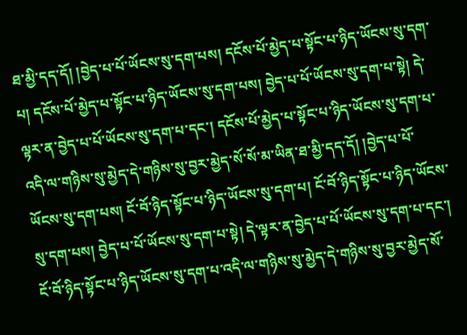ཐ་མྱི་དད་དོ། །བྱེད་པ་པོ་ཡོངས་སུ་དག་པས། དངོས་པོ་མྱེད་པ་སྟོང་པ་ཉིད་ཡོངས་སུ་དག་པ། དངོས་པོ་མྱེད་པ་སྟོང་པ་ཉིད་ཡོངས་སུ་དག་པས། བྱེད་པ་པོ་ཡོངས་སུ་དག་པ་སྟེ། དེ་ལྟར་ན་བྱེད་པ་པོ་ཡོངས་སུ་དག་པ་དང་། དངོས་པོ་མྱེད་པ་སྟོང་པ་ཉིད་ཡོངས་སུ་དག་པ་འདི་ལ་གཉིས་སུ་མྱེད་དེ་གཉིས་སུ་བྱར་མྱེད་སོ་སོ་མ་ཡིན་ཐ་མྱི་དད་དོ། །བྱེད་པ་པོ་ཡོངས་སུ་དག་པས། ངོ་བོ་ཉིད་སྟོང་པ་ཉིད་ཡོངས་སུ་དག་པ། ངོ་བོ་ཉིད་སྟོང་པ་ཉིད་ཡོངས་སུ་དག་པས། བྱེད་པ་པོ་ཡོངས་སུ་དག་པ་སྟེ། དེ་ལྟར་ན་བྱེད་པ་པོ་ཡོངས་སུ་དག་པ་དང་། ངོ་བོ་ཉིད་སྟོང་པ་ཉིད་ཡོངས་སུ་དག་པ་འདི་ལ་གཉིས་སུ་མྱེད་དེ་གཉིས་སུ་བྱར་མྱེད་སོ་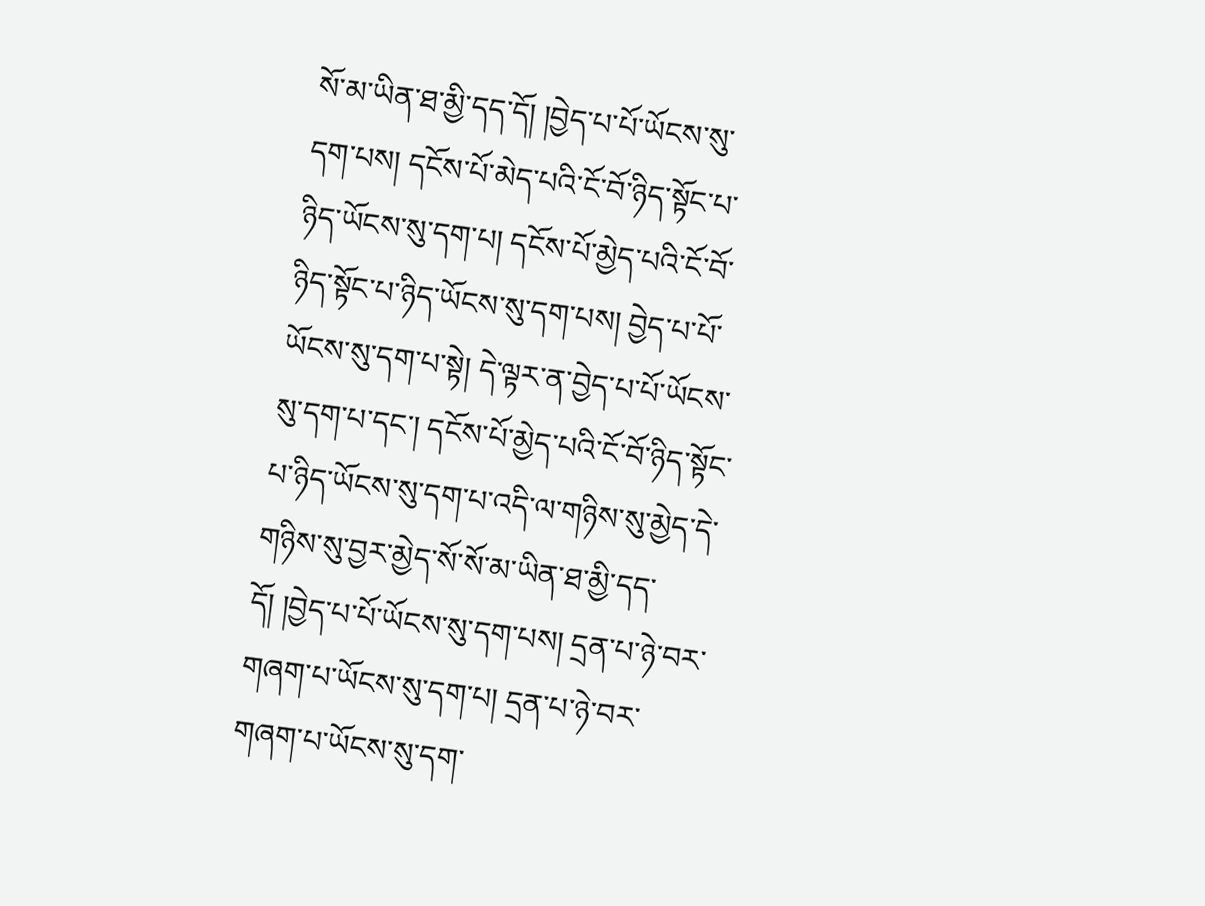སོ་མ་ཡིན་ཐ་མྱི་དད་དོ། །བྱེད་པ་པོ་ཡོངས་སུ་དག་པས། དངོས་པོ་མེད་པའི་ངོ་བོ་ཉིད་སྟོང་པ་ཉིད་ཡོངས་སུ་དག་པ། དངོས་པོ་མྱེད་པའི་ངོ་བོ་ཉིད་སྟོང་པ་ཉིད་ཡོངས་སུ་དག་པས། བྱེད་པ་པོ་ཡོངས་སུ་དག་པ་སྟེ། དེ་ལྟར་ན་བྱེད་པ་པོ་ཡོངས་སུ་དག་པ་དང་། དངོས་པོ་མྱེད་པའི་ངོ་བོ་ཉིད་སྟོང་པ་ཉིད་ཡོངས་སུ་དག་པ་འདི་ལ་གཉིས་སུ་མྱེད་དེ་གཉིས་སུ་བྱར་མྱེད་སོ་སོ་མ་ཡིན་ཐ་མྱི་དད་དོ། །བྱེད་པ་པོ་ཡོངས་སུ་དག་པས། དྲན་པ་ཉེ་བར་གཞག་པ་ཡོངས་སུ་དག་པ། དྲན་པ་ཉེ་བར་གཞག་པ་ཡོངས་སུ་དག་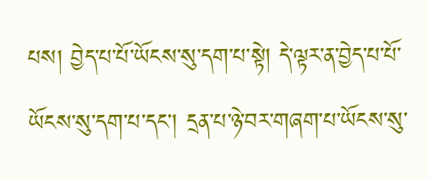པས། བྱེད་པ་པོ་ཡོངས་སུ་དག་པ་སྟེ། དེ་ལྟར་ན་བྱེད་པ་པོ་ཡོངས་སུ་དག་པ་དང་། དྲན་པ་ཉེ་བར་གཞག་པ་ཡོངས་སུ་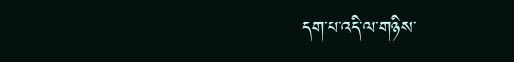དག་པ་འདི་ལ་གཉིས་